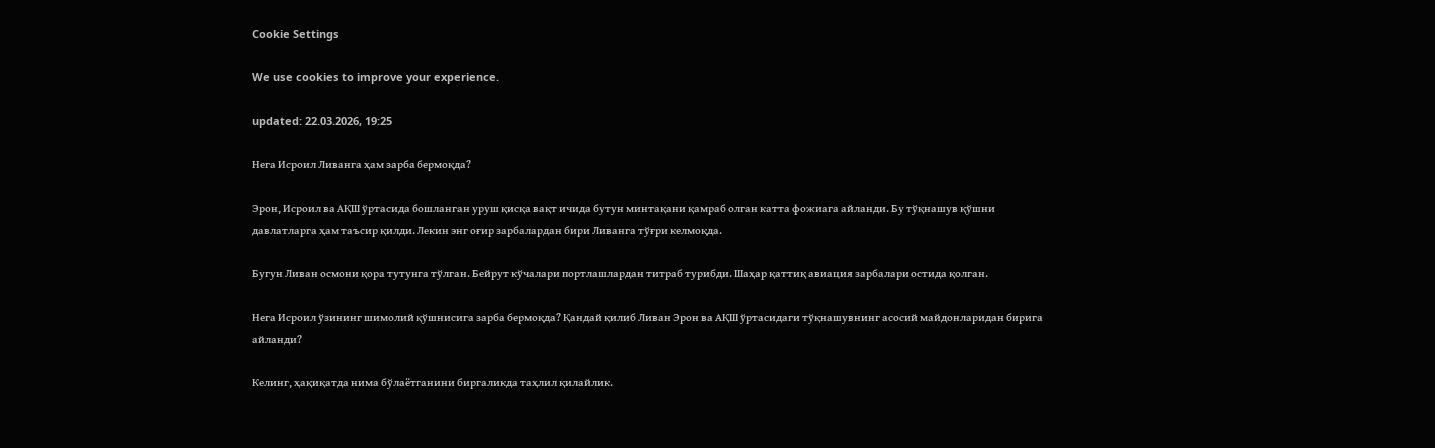Cookie Settings

We use cookies to improve your experience.

updated: 22.03.2026, 19:25

Нега Исроил Ливанга ҳам зарба бермоқда?

Эрон, Исроил ва АҚШ ўртасида бошланган уруш қисқа вақт ичида бутун минтақани қамраб олган катта фожиага айланди. Бу тўқнашув қўшни давлатларга ҳам таъсир қилди. Лекин энг оғир зарбалардан бири Ливанга тўғри келмоқда.

Бугун Ливан осмони қора тутунга тўлган. Бейрут кўчалари портлашлардан титраб турибди. Шаҳар қаттиқ авиация зарбалари остида қолган.

Нега Исроил ўзининг шимолий қўшнисига зарба бермоқда? Қандай қилиб Ливан Эрон ва АҚШ ўртасидаги тўқнашувнинг асосий майдонларидан бирига айланди?

Келинг, ҳақиқатда нима бўлаётганини биргаликда таҳлил қилайлик.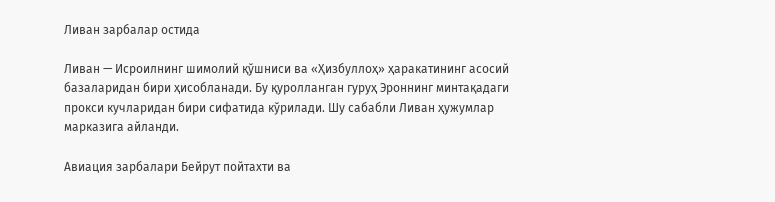Ливан зарбалар остида

Ливан — Исроилнинг шимолий қўшниси ва «Ҳизбуллоҳ» ҳаракатининг асосий базаларидан бири ҳисобланади. Бу қуролланган гуруҳ Эроннинг минтақадаги прокси кучларидан бири сифатида кўрилади. Шу сабабли Ливан ҳужумлар марказига айланди.

Авиация зарбалари Бейрут пойтахти ва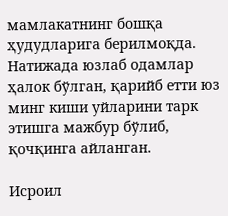мамлакатнинг бошқа ҳудудларига берилмоқда. Натижада юзлаб одамлар ҳалок бўлган, қарийб етти юз минг киши уйларини тарк этишга мажбур бўлиб, қочқинга айланган.

Исроил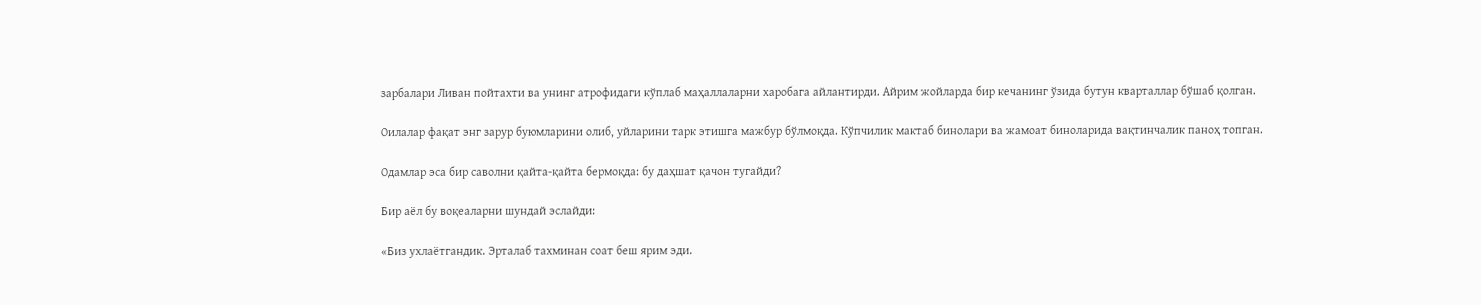зарбалари Ливан пойтахти ва унинг атрофидаги кўплаб маҳаллаларни харобага айлантирди. Айрим жойларда бир кечанинг ўзида бутун кварталлар бўшаб қолган.

Оилалар фақат энг зарур буюмларини олиб, уйларини тарк этишга мажбур бўлмоқда. Кўпчилик мактаб бинолари ва жамоат биноларида вақтинчалик паноҳ топган.

Одамлар эса бир саволни қайта-қайта бермоқда: бу даҳшат қачон тугайди?

Бир аёл бу воқеаларни шундай эслайди:

«Биз ухлаётгандик. Эрталаб тахминан соат беш ярим эди.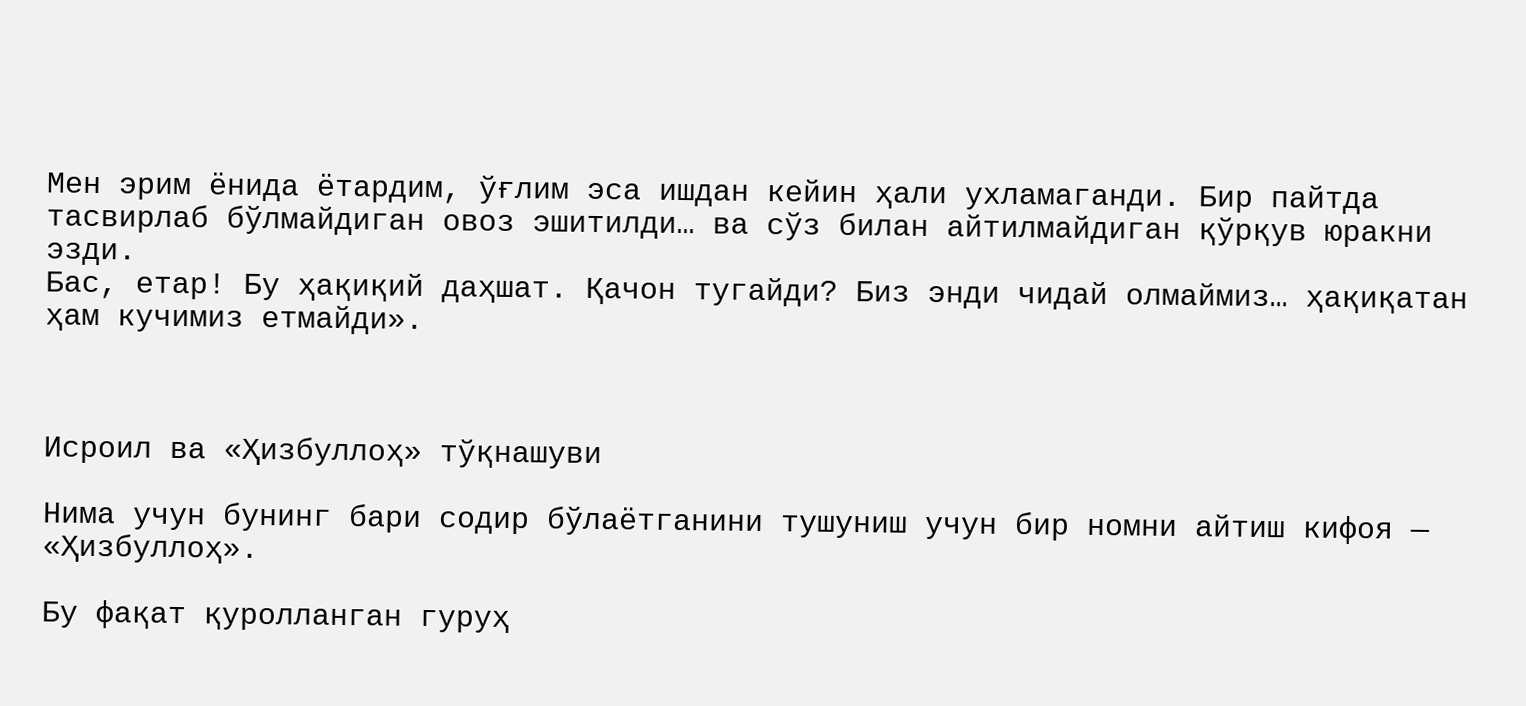Мен эрим ёнида ётардим, ўғлим эса ишдан кейин ҳали ухламаганди. Бир пайтда тасвирлаб бўлмайдиган овоз эшитилди… ва сўз билан айтилмайдиган қўрқув юракни эзди.
Бас, етар! Бу ҳақиқий даҳшат. Қачон тугайди? Биз энди чидай олмаймиз… ҳақиқатан ҳам кучимиз етмайди».



Исроил ва «Ҳизбуллоҳ» тўқнашуви

Нима учун бунинг бари содир бўлаётганини тушуниш учун бир номни айтиш кифоя — «Ҳизбуллоҳ».

Бу фақат қуролланган гуруҳ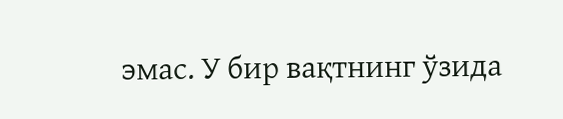эмас. У бир вақтнинг ўзида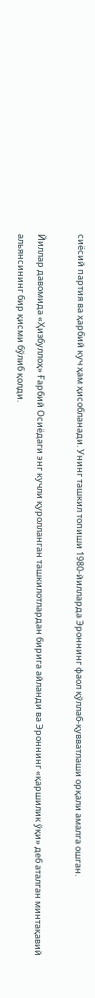сиёсий партия ва ҳарбий куч ҳам ҳисобланади. Унинг ташкил топиши 1980-йилларда Эроннинг фаол қўллаб-қувватлаши орқали амалга ошган.

Йиллар давомида «Ҳизбуллоҳ» Ғарбий Осиёдаги энг кучли қуролланган ташкилотлардан бирига айланди ва Эроннинг «қаршилик ўқи» деб аталган минтақавий альянсининг бир қисми бўлиб қолди.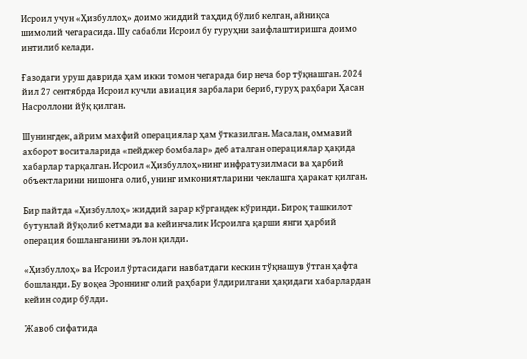Исроил учун «Ҳизбуллоҳ» доимо жиддий таҳдид бўлиб келган, айниқса шимолий чегарасида. Шу сабабли Исроил бу гуруҳни заифлаштиришга доимо интилиб келади.

Ғазодаги уруш даврида ҳам икки томон чегарада бир неча бор тўқнашган. 2024 йил 27 сентябрда Исроил кучли авиация зарбалари бериб, гуруҳ раҳбари Ҳасан Насроллони йўқ қилган.

Шунингдек, айрим махфий операциялар ҳам ўтказилган. Масалан, оммавий ахборот воситаларида «пейджер бомбалар» деб аталган операциялар ҳақида хабарлар тарқалган. Исроил «Ҳизбуллоҳ»нинг инфратузилмаси ва ҳарбий объектларини нишонга олиб, унинг имкониятларини чеклашга ҳаракат қилган.

Бир пайтда «Ҳизбуллоҳ» жиддий зарар кўргандек кўринди. Бироқ ташкилот бутунлай йўқолиб кетмади ва кейинчалик Исроилга қарши янги ҳарбий операция бошланганини эълон қилди.

«Ҳизбуллоҳ» ва Исроил ўртасидаги навбатдаги кескин тўқнашув ўтган ҳафта бошланди. Бу воқеа Эроннинг олий раҳбари ўлдирилгани ҳақидаги хабарлардан кейин содир бўлди.

Жавоб сифатида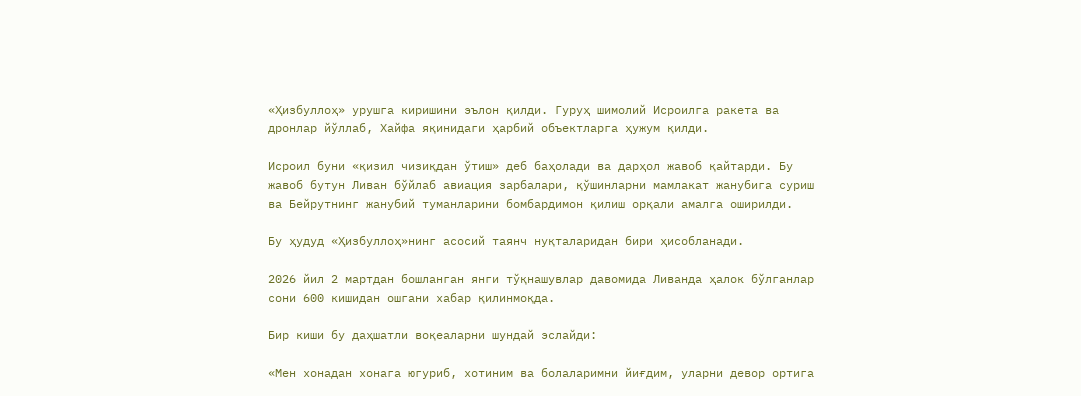«Ҳизбуллоҳ» урушга киришини эълон қилди. Гуруҳ шимолий Исроилга ракета ва дронлар йўллаб, Хайфа яқинидаги ҳарбий объектларга ҳужум қилди.

Исроил буни «қизил чизиқдан ўтиш» деб баҳолади ва дарҳол жавоб қайтарди. Бу жавоб бутун Ливан бўйлаб авиация зарбалари, қўшинларни мамлакат жанубига суриш ва Бейрутнинг жанубий туманларини бомбардимон қилиш орқали амалга оширилди.

Бу ҳудуд «Ҳизбуллоҳ»нинг асосий таянч нуқталаридан бири ҳисобланади.

2026 йил 2 мартдан бошланган янги тўқнашувлар давомида Ливанда ҳалок бўлганлар сони 600 кишидан ошгани хабар қилинмоқда.

Бир киши бу даҳшатли воқеаларни шундай эслайди:

«Мен хонадан хонага югуриб, хотиним ва болаларимни йиғдим, уларни девор ортига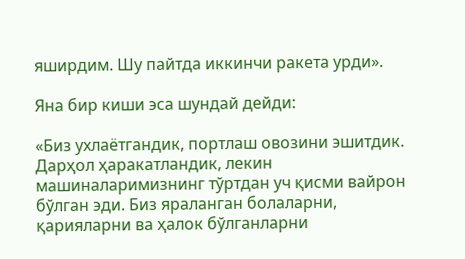яширдим. Шу пайтда иккинчи ракета урди».

Яна бир киши эса шундай дейди:

«Биз ухлаётгандик, портлаш овозини эшитдик. Дарҳол ҳаракатландик, лекин машиналаримизнинг тўртдан уч қисми вайрон бўлган эди. Биз яраланган болаларни, қарияларни ва ҳалок бўлганларни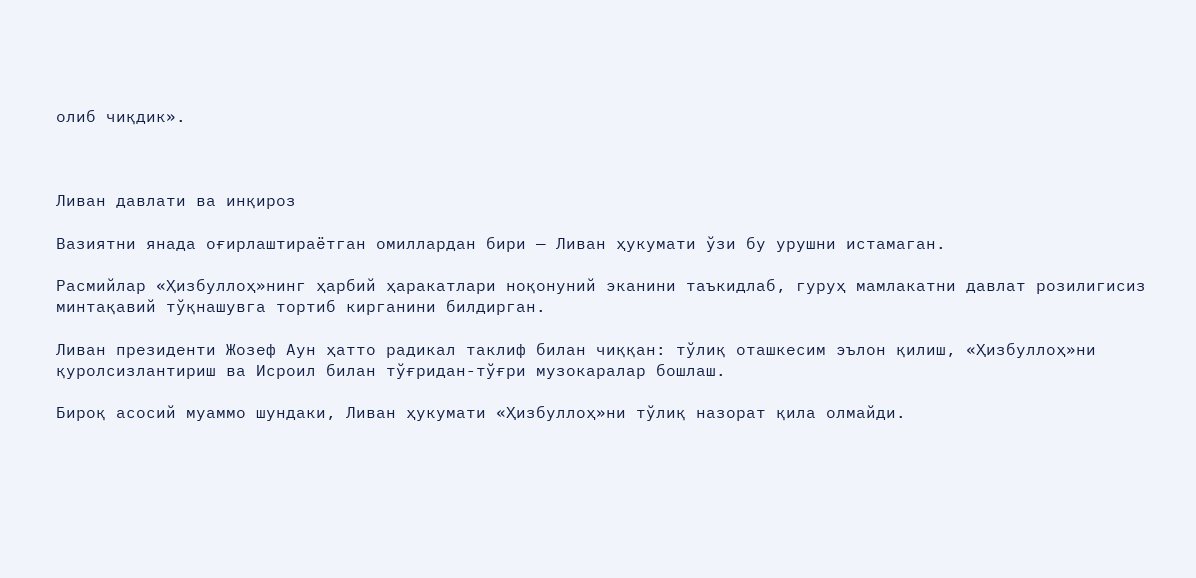олиб чиқдик».



Ливан давлати ва инқироз

Вазиятни янада оғирлаштираётган омиллардан бири — Ливан ҳукумати ўзи бу урушни истамаган.

Расмийлар «Ҳизбуллоҳ»нинг ҳарбий ҳаракатлари ноқонуний эканини таъкидлаб, гуруҳ мамлакатни давлат розилигисиз минтақавий тўқнашувга тортиб кирганини билдирган.

Ливан президенти Жозеф Аун ҳатто радикал таклиф билан чиққан: тўлиқ оташкесим эълон қилиш, «Ҳизбуллоҳ»ни қуролсизлантириш ва Исроил билан тўғридан-тўғри музокаралар бошлаш.

Бироқ асосий муаммо шундаки, Ливан ҳукумати «Ҳизбуллоҳ»ни тўлиқ назорат қила олмайди.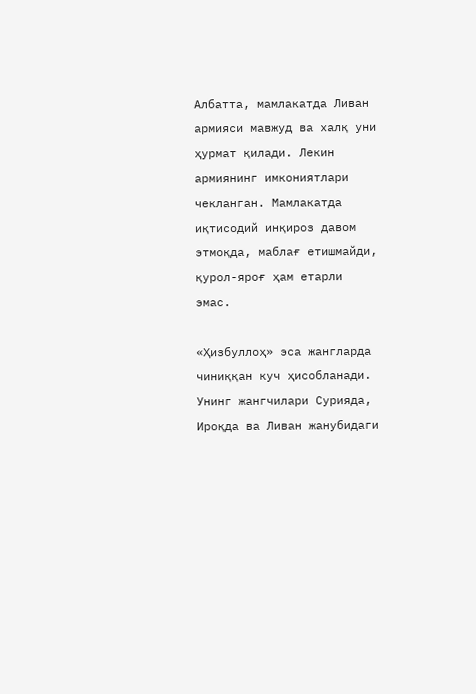Албатта, мамлакатда Ливан армияси мавжуд ва халқ уни ҳурмат қилади. Лекин армиянинг имкониятлари чекланган. Мамлакатда иқтисодий инқироз давом этмоқда, маблағ етишмайди, қурол-яроғ ҳам етарли эмас.

«Ҳизбуллоҳ» эса жангларда чиниққан куч ҳисобланади. Унинг жангчилари Сурияда, Ироқда ва Ливан жанубидаги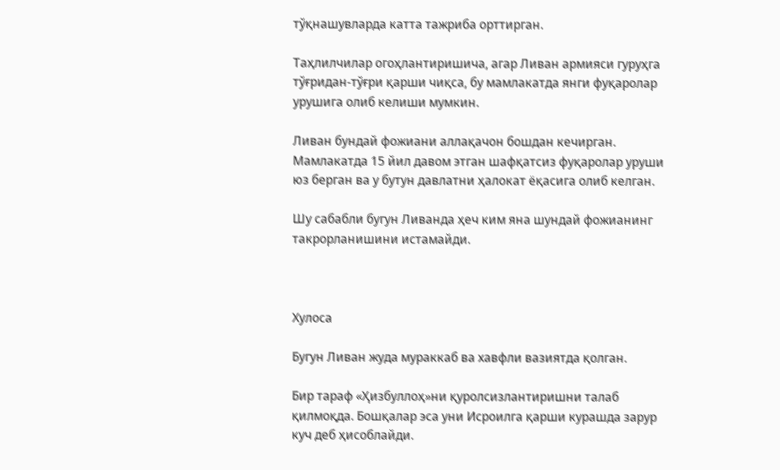тўқнашувларда катта тажриба орттирган.

Таҳлилчилар огоҳлантиришича, агар Ливан армияси гуруҳга тўғридан-тўғри қарши чиқса, бу мамлакатда янги фуқаролар урушига олиб келиши мумкин.

Ливан бундай фожиани аллақачон бошдан кечирган. Мамлакатда 15 йил давом этган шафқатсиз фуқаролар уруши юз берган ва у бутун давлатни ҳалокат ёқасига олиб келган.

Шу сабабли бугун Ливанда ҳеч ким яна шундай фожианинг такрорланишини истамайди.



Хулоса

Бугун Ливан жуда мураккаб ва хавфли вазиятда қолган.

Бир тараф «Ҳизбуллоҳ»ни қуролсизлантиришни талаб қилмоқда. Бошқалар эса уни Исроилга қарши курашда зарур куч деб ҳисоблайди.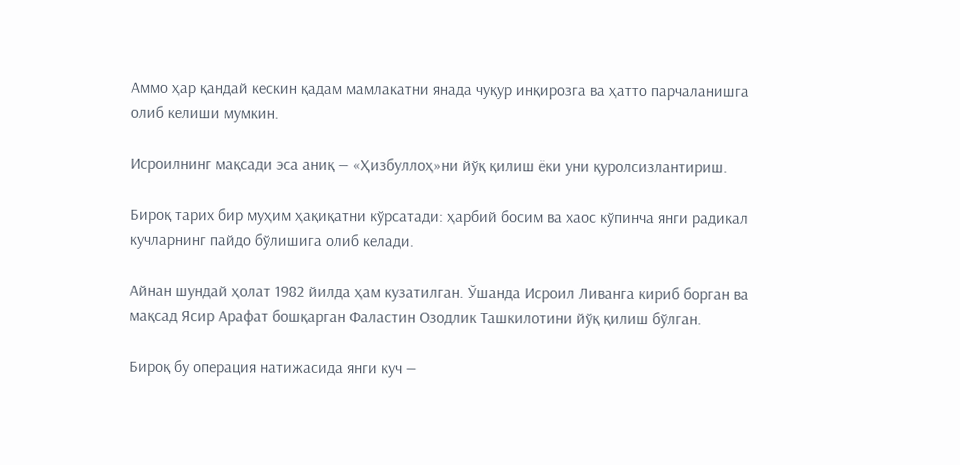Аммо ҳар қандай кескин қадам мамлакатни янада чуқур инқирозга ва ҳатто парчаланишга олиб келиши мумкин.

Исроилнинг мақсади эса аниқ — «Ҳизбуллоҳ»ни йўқ қилиш ёки уни қуролсизлантириш.

Бироқ тарих бир муҳим ҳақиқатни кўрсатади: ҳарбий босим ва хаос кўпинча янги радикал кучларнинг пайдо бўлишига олиб келади.

Айнан шундай ҳолат 1982 йилда ҳам кузатилган. Ўшанда Исроил Ливанга кириб борган ва мақсад Ясир Арафат бошқарган Фаластин Озодлик Ташкилотини йўқ қилиш бўлган.

Бироқ бу операция натижасида янги куч —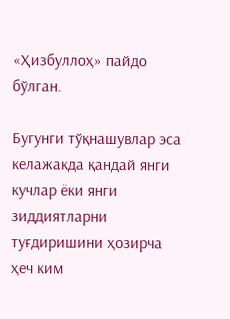«Ҳизбуллоҳ» пайдо бўлган.

Бугунги тўқнашувлар эса келажакда қандай янги кучлар ёки янги зиддиятларни туғдиришини ҳозирча ҳеч ким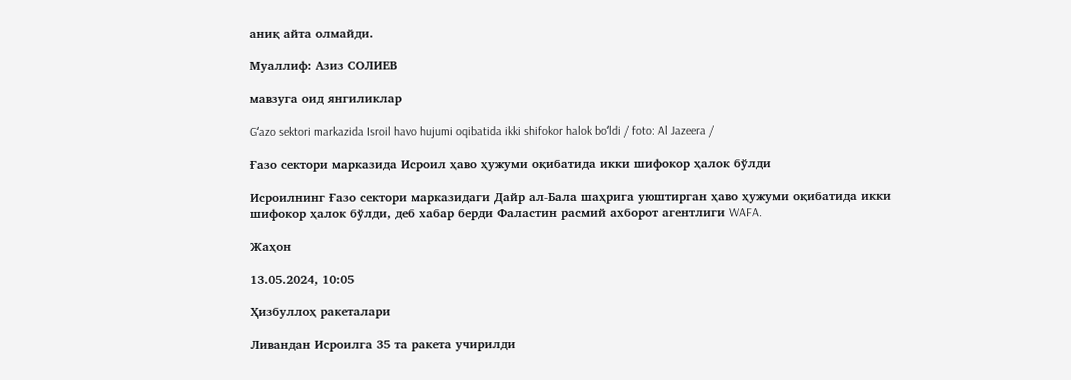аниқ айта олмайди.

Муаллиф: Азиз СОЛИЕВ

мавзуга оид янгиликлар

Gʻazo sektori markazida Isroil havo hujumi oqibatida ikki shifokor halok boʻldi / foto: Al Jazeera /

Ғазо сектори марказида Исроил ҳаво ҳужуми оқибатида икки шифокор ҳалок бўлди

Исроилнинг Ғазо сектори марказидаги Дайр ал-Бала шаҳрига уюштирган ҳаво ҳужуми оқибатида икки шифокор ҳалок бўлди, деб хабар берди Фаластин расмий ахборот агентлиги WAFA.

Жаҳон

13.05.2024, 10:05

Ҳизбуллоҳ ракеталари

Ливандан Исроилга 35 та ракета учирилди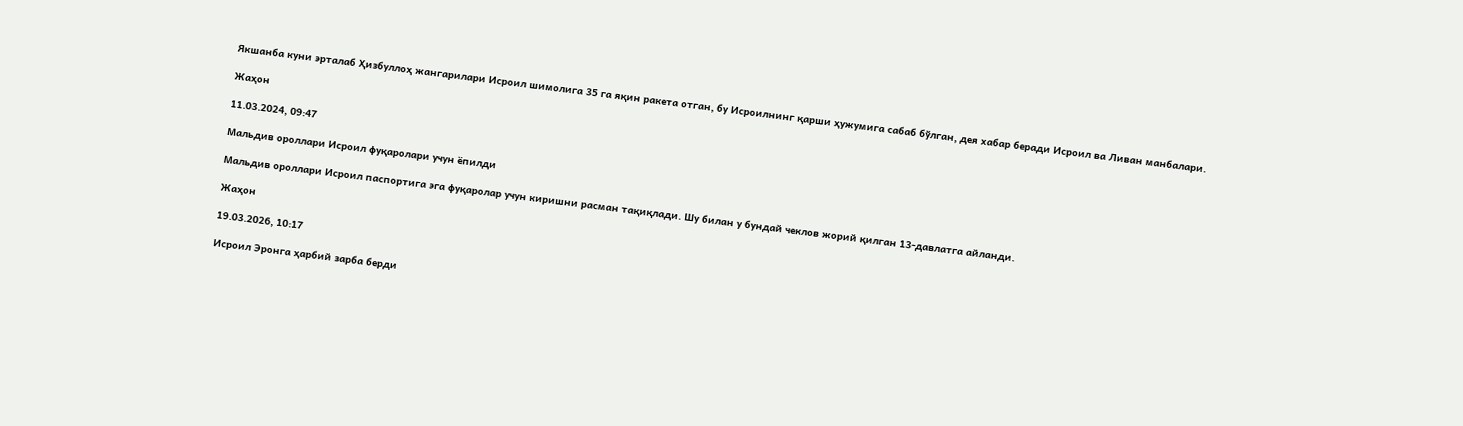Якшанба куни эрталаб Ҳизбуллоҳ жангарилари Исроил шимолига 35 га яқин ракета отган, бу Исроилнинг қарши ҳужумига сабаб бўлган, дея хабар беради Исроил ва Ливан манбалари.

Жаҳон

11.03.2024, 09:47

Мальдив ороллари Исроил фуқаролари учун ёпилди

Мальдив ороллари Исроил паспортига эга фуқаролар учун киришни расман тақиқлади. Шу билан у бундай чеклов жорий қилган 13-давлатга айланди.

Жаҳон

19.03.2026, 10:17

Исроил Эронга ҳарбий зарба берди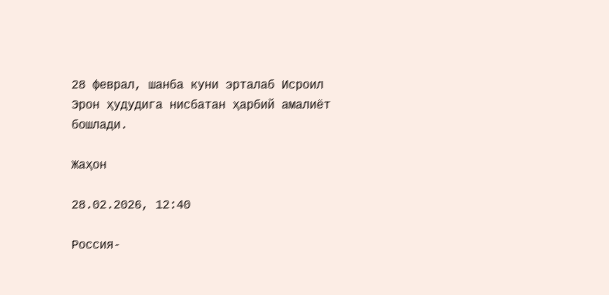28 феврал, шанба куни эрталаб Исроил Эрон ҳудудига нисбатан ҳарбий амалиёт бошлади.

Жаҳон

28.02.2026, 12:40

Россия-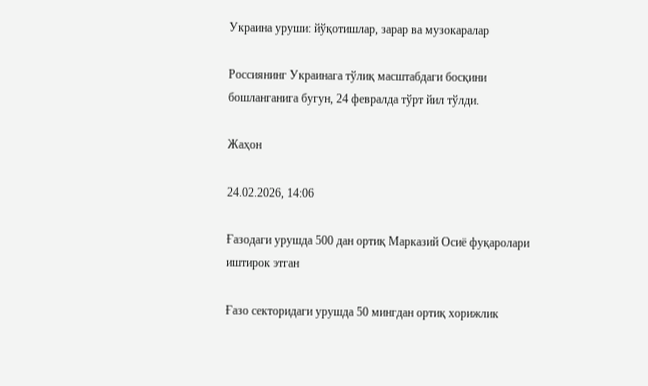Украина уруши: йўқотишлар, зарар ва музокаралар

Россиянинг Украинага тўлиқ масштабдаги босқини бошланганига бугун, 24 февралда тўрт йил тўлди.

Жаҳон

24.02.2026, 14:06

Ғазодаги урушда 500 дан ортиқ Марказий Осиё фуқаролари иштирок этган

Ғазо секторидаги урушда 50 мингдан ортиқ хорижлик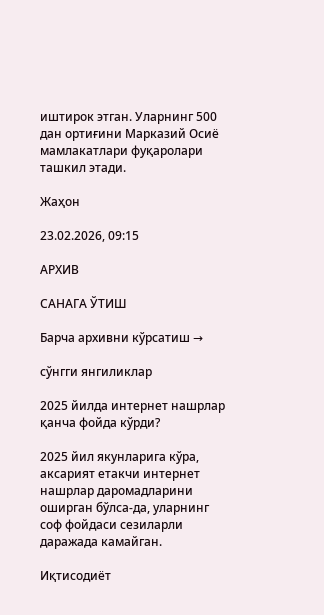иштирок этган. Уларнинг 500 дан ортиғини Марказий Осиё мамлакатлари фуқаролари ташкил этади.

Жаҳон

23.02.2026, 09:15

АРХИВ

САНАГА ЎТИШ

Барча архивни кўрсатиш →

сўнгги янгиликлар

2025 йилда интернет нашрлар қанча фойда кўрди?

2025 йил якунларига кўра, аксарият етакчи интернет нашрлар даромадларини оширган бўлса-да, уларнинг соф фойдаси сезиларли даражада камайган.

Иқтисодиёт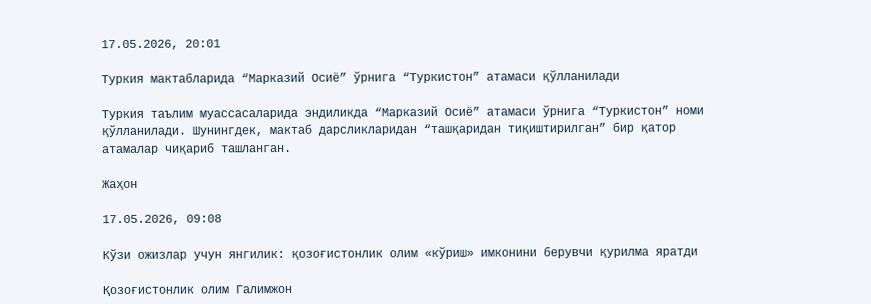17.05.2026, 20:01

Туркия мактабларида “Марказий Осиё” ўрнига “Туркистон” атамаси қўлланилади

Туркия таълим муассасаларида эндиликда “Марказий Осиё” атамаси ўрнига “Туркистон” номи қўлланилади. Шунингдек, мактаб дарсликларидан “ташқаридан тиқиштирилган” бир қатор атамалар чиқариб ташланган.

Жаҳон

17.05.2026, 09:08

Кўзи ожизлар учун янгилик: қозоғистонлик олим «кўриш» имконини берувчи қурилма яратди

Қозоғистонлик олим Галимжон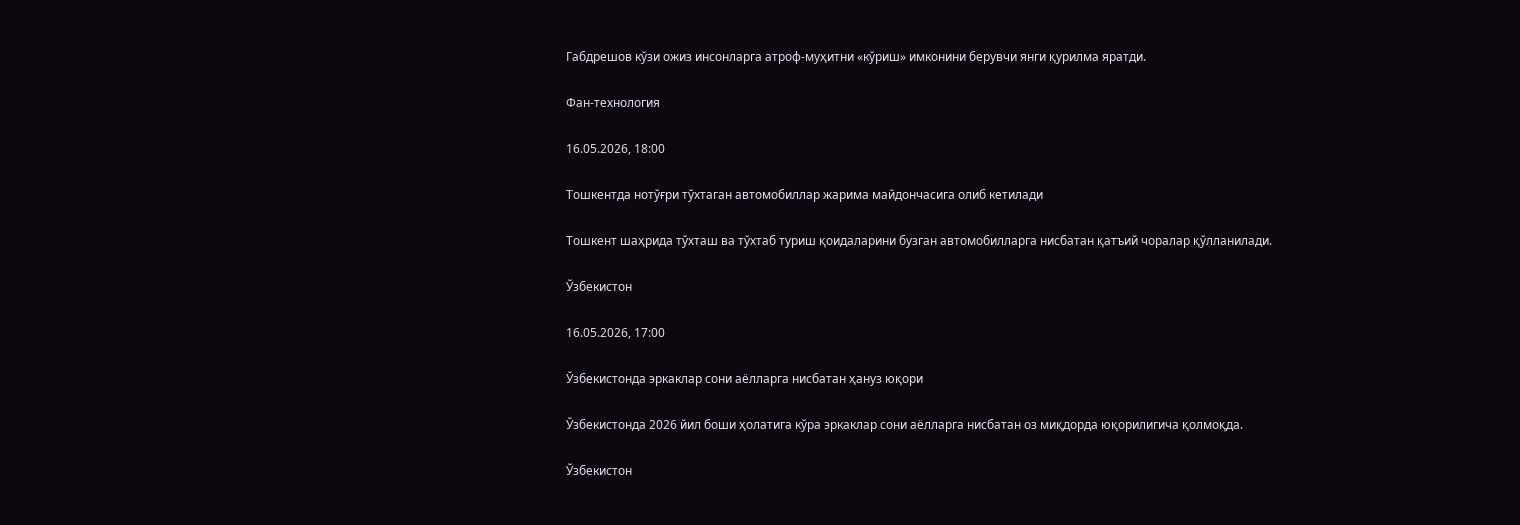Габдрешов кўзи ожиз инсонларга атроф-муҳитни «кўриш» имконини берувчи янги қурилма яратди.

Фан-технология

16.05.2026, 18:00

Тошкентда нотўғри тўхтаган автомобиллар жарима майдончасига олиб кетилади

Тошкент шаҳрида тўхташ ва тўхтаб туриш қоидаларини бузган автомобилларга нисбатан қатъий чоралар қўлланилади.

Ўзбекистон

16.05.2026, 17:00

Ўзбекистонда эркаклар сони аёлларга нисбатан ҳануз юқори

Ўзбекистонда 2026 йил боши ҳолатига кўра эркаклар сони аёлларга нисбатан оз миқдорда юқорилигича қолмоқда.

Ўзбекистон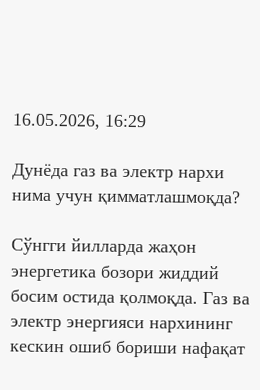16.05.2026, 16:29

Дунёда газ ва электр нархи нима учун қимматлашмоқда?

Сўнгги йилларда жаҳон энергетика бозори жиддий босим остида қолмоқда. Газ ва электр энергияси нархининг кескин ошиб бориши нафақат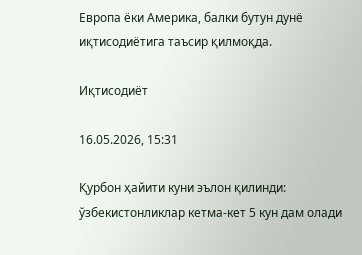Европа ёки Америка, балки бутун дунё иқтисодиётига таъсир қилмоқда.

Иқтисодиёт

16.05.2026, 15:31

Қурбон ҳайити куни эълон қилинди: ўзбекистонликлар кетма-кет 5 кун дам олади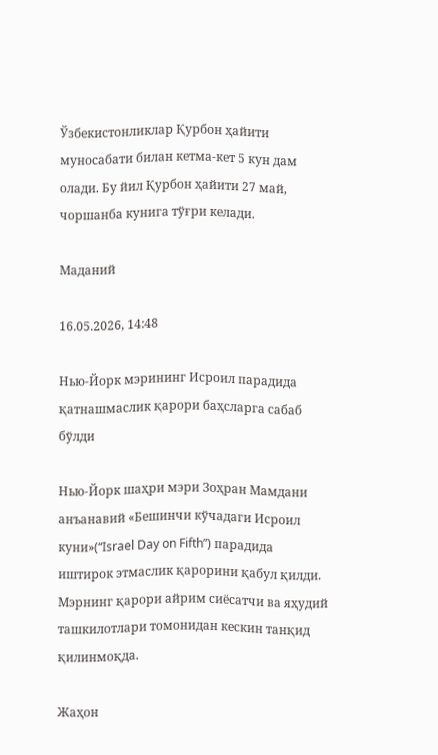Ўзбекистонликлар Қурбон ҳайити муносабати билан кетма-кет 5 кун дам олади. Бу йил Қурбон ҳайити 27 май, чоршанба кунига тўғри келади.

Маданий

16.05.2026, 14:48

Нью-Йорк мэрининг Исроил парадида қатнашмаслик қарори баҳсларга сабаб бўлди

Нью-Йорк шаҳри мэри Зоҳран Мамдани анъанавий «Бешинчи кўчадаги Исроил куни»(“Israel Day on Fifth”) парадида иштирок этмаслик қарорини қабул қилди. Мэрнинг қарори айрим сиёсатчи ва яҳудий ташкилотлари томонидан кескин танқид қилинмоқда.

Жаҳон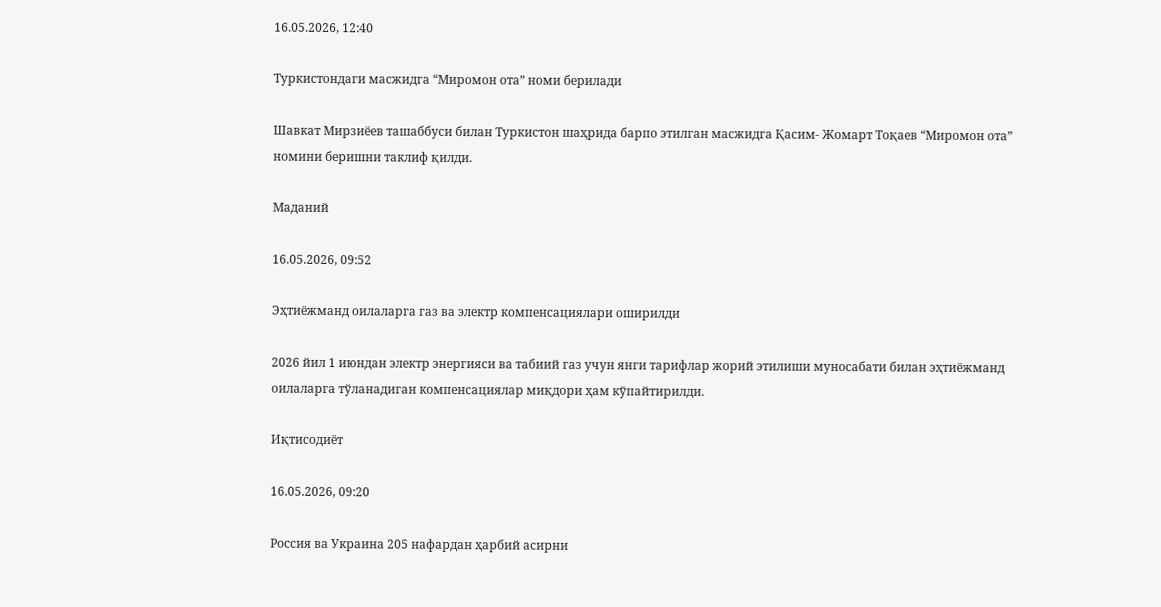16.05.2026, 12:40

Туркистондаги масжидга “Миромон ота” номи берилади

Шавкат Мирзиёев ташаббуси билан Туркистон шаҳрида барпо этилган масжидга Қасим- Жомарт Тоқаев “Миромон ота” номини беришни таклиф қилди.

Маданий

16.05.2026, 09:52

Эҳтиёжманд оилаларга газ ва электр компенсациялари оширилди

2026 йил 1 июндан электр энергияси ва табиий газ учун янги тарифлар жорий этилиши муносабати билан эҳтиёжманд оилаларга тўланадиган компенсациялар миқдори ҳам кўпайтирилди.

Иқтисодиёт

16.05.2026, 09:20

Россия ва Украина 205 нафардан ҳарбий асирни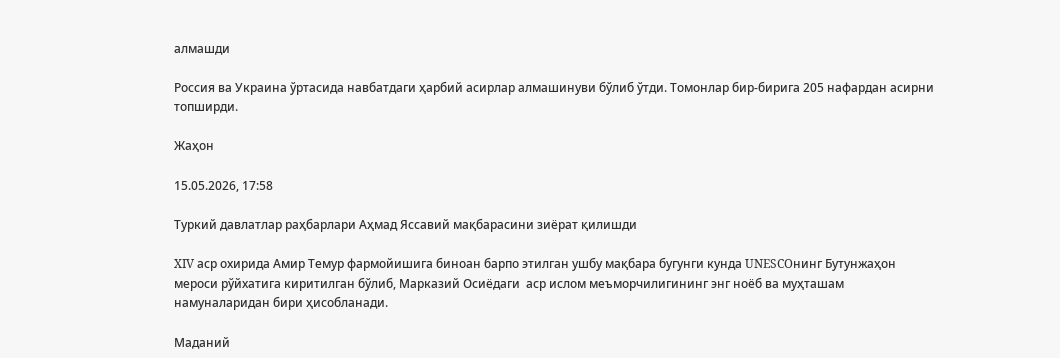алмашди

Россия ва Украина ўртасида навбатдаги ҳарбий асирлар алмашинуви бўлиб ўтди. Томонлар бир-бирига 205 нафардан асирни топширди.

Жаҳон

15.05.2026, 17:58

Туркий давлатлар раҳбарлари Аҳмад Яссавий мақбарасини зиёрат қилишди

XIV аср охирида Амир Темур фармойишига биноан барпо этилган ушбу мақбара бугунги кунда UNESCOнинг Бутунжаҳон мероси рўйхатига киритилган бўлиб, Марказий Осиёдаги  аср ислом меъморчилигининг энг ноёб ва муҳташам намуналаридан бири ҳисобланади.

Маданий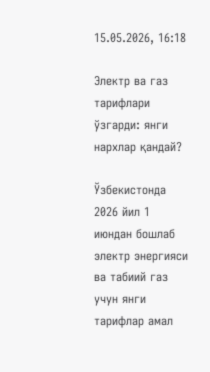15.05.2026, 16:18

Электр ва газ тарифлари ўзгарди: янги нархлар қандай?

Ўзбекистонда 2026 йил 1 июндан бошлаб электр энергияси ва табиий газ учун янги тарифлар амал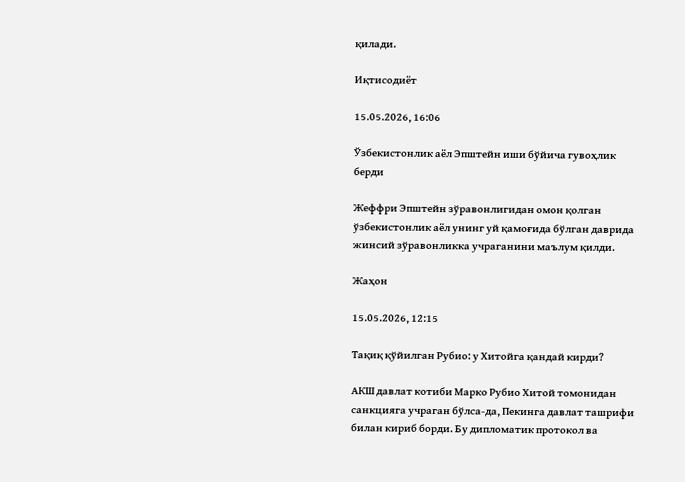қилади.

Иқтисодиёт

15.05.2026, 16:06

Ўзбекистонлик аёл Эпштейн иши бўйича гувоҳлик берди

Жеффри Эпштейн зўравонлигидан омон қолган ўзбекистонлик аёл унинг уй қамоғида бўлган даврида жинсий зўравонликка учраганини маълум қилди.

Жаҳон

15.05.2026, 12:15

Тақиқ қўйилган Рубио: у Хитойга қандай кирди?

АКШ давлат котиби Марко Рубио Хитой томонидан санкцияга учраган бўлса-да, Пекинга давлат ташрифи билан кириб борди. Бу дипломатик протокол ва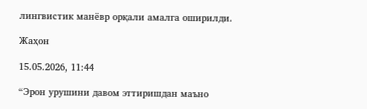лингвистик манёвр орқали амалга оширилди.

Жаҳон

15.05.2026, 11:44

“Эрон урушини давом эттиришдан маъно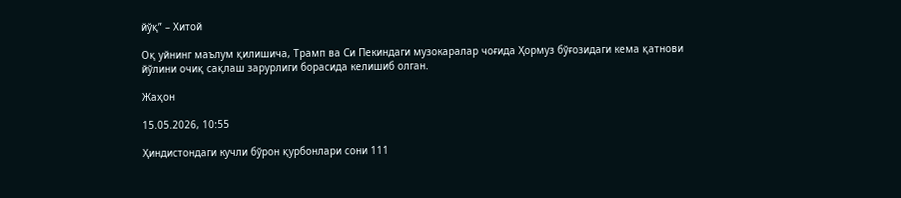йўқ” – Хитой

Оқ уйнинг маълум қилишича, Трамп ва Си Пекиндаги музокаралар чоғида Ҳормуз бўғозидаги кема қатнови йўлини очиқ сақлаш зарурлиги борасида келишиб олган.

Жаҳон

15.05.2026, 10:55

Ҳиндистондаги кучли бўрон қурбонлари сони 111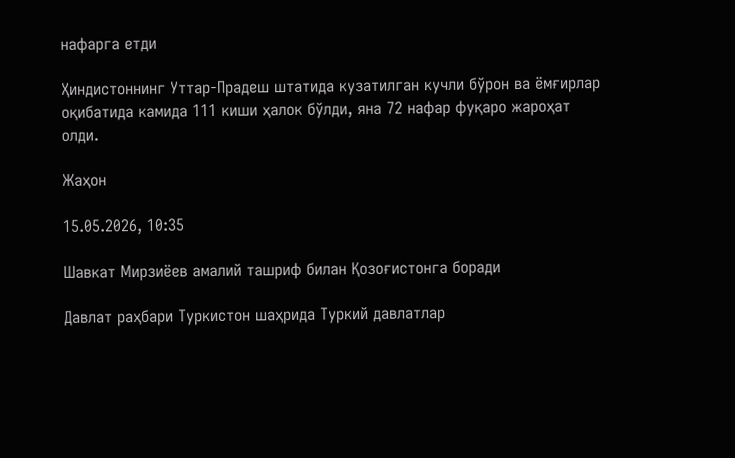нафарга етди

Ҳиндистоннинг Уттар-Прадеш штатида кузатилган кучли бўрон ва ёмғирлар оқибатида камида 111 киши ҳалок бўлди, яна 72 нафар фуқаро жароҳат олди.

Жаҳон

15.05.2026, 10:35

Шавкат Мирзиёев амалий ташриф билан Қозоғистонга боради

Давлат раҳбари Туркистон шаҳрида Туркий давлатлар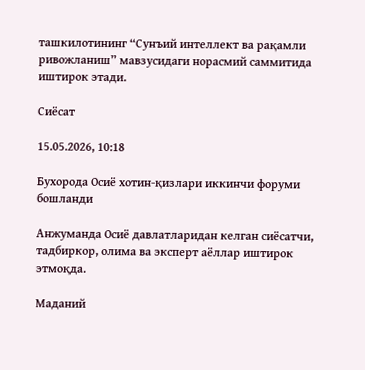ташкилотининг “Сунъий интеллект ва рақамли ривожланиш” мавзусидаги норасмий саммитида иштирок этади.

Сиёсат

15.05.2026, 10:18

Бухорода Осиё хотин-қизлари иккинчи форуми бошланди

Анжуманда Осиё давлатларидан келган сиёсатчи, тадбиркор, олима ва эксперт аёллар иштирок этмоқда.

Маданий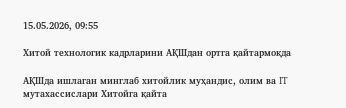15.05.2026, 09:55

Хитой технологик кадрларини АҚШдан ортга қайтармоқда

АҚШда ишлаган минглаб хитойлик муҳандис, олим ва IT мутахассислари Хитойга қайта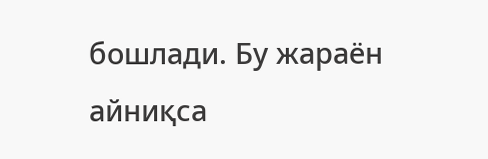бошлади. Бу жараён айниқса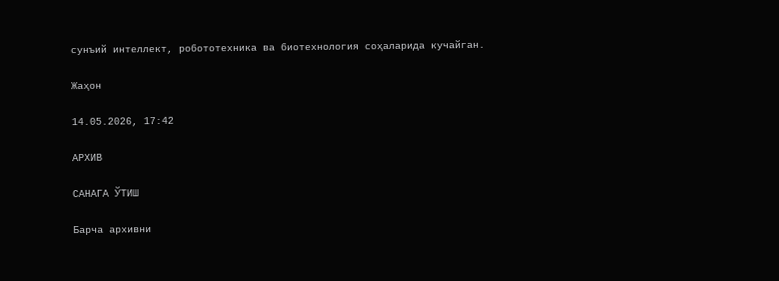сунъий интеллект, робототехника ва биотехнология соҳаларида кучайган.

Жаҳон

14.05.2026, 17:42

АРХИВ

САНАГА ЎТИШ

Барча архивни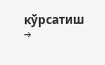кўрсатиш →